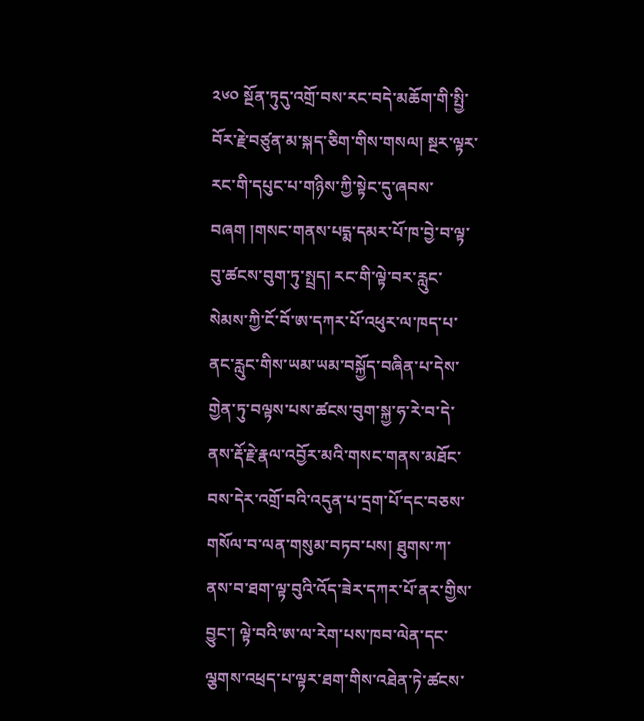༢༦༠ སྔོན་ཏུདུ་འགྲོ་བས་རང་བདེ་མཆོག་གི་སྤྱི་བོར་རྗེ་བཙུན་མ་སྐད་ཅིག་གིས་གསལ། སྔར་ལྟར་རང་གི་དཔུང་པ་གཉིས་ཀྱི་སྟེང་དུ་ཞབས་བཞག །གསང་གནས་པདྨ་དམར་པོ་ཁ་བྱེ་བ་ལྟ་བུ་ཚངས་བུག་ཏུ་སྤྲད། རང་གི་ལྟེ་བར་རླུང་སེམས་ཀྱི་ངོ་བོ་ཨ་དཀར་པོ་འཕུར་ལ་ཁད་པ་ནང་རླུང་གིས་ཡམ་ཡམ་བསྐྱོད་བཞིན་པ་དེས་གྱེན་ཏུ་བལྟས་པས་ཚངས་བུག་སྐྱ་ཧ་རེ་བ་དེ་ནས་རྡོ་རྗེ་རྣལ་འབྱོར་མའི་གསང་གནས་མཐོང་བས་དེར་འགྲོ་བའི་འདུན་པ་དྲག་པོ་དང་བཅས་གསོལ་བ་ལན་གསུམ་བཏབ་པས། ཐུགས་ཀ་ནས་བ་ཐག་ལྟ་བུའི་འོད་ཟེར་དཀར་པོ་ནར་གྱིས་བྱུང་། ལྟེ་བའི་ཨ་ལ་རེག་པས་ཁབ་ལེན་དང་ལྕགས་འཕྲད་པ་ལྟར་ཐག་གིས་འཐེན་ཏེ་ཚངས་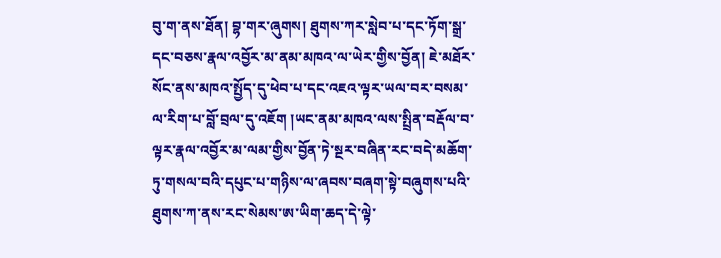བུ་ག་ནས་ཐོན། བྷ་གར་ཞུགས། ཐུགས་ཀར་སླེབ་པ་དང་ཏོག་སྒྲ་དང་བཅས་རྣལ་འབྱོར་མ་ནམ་མཁའ་ལ་ཡེར་གྱིས་བྱོན། ཇེ་མཐོར་སོང་ནས་མཁའ་སྤྱོད་དུ་ཕེབ་པ་དང་འཇའ་ལྟར་ཡལ་བར་བསམ་ལ་རིག་པ་བློ་བྲལ་དུ་འཇོག །ཡང་ནམ་མཁའ་ལས་སྤྲིན་བརྡོལ་བ་ལྟར་རྣལ་འབྱོར་མ་ལམ་གྱིས་བྱོན་ཏེ་སྔར་བཞིན་རང་བདེ་མཆོག་ཏུ་གསལ་བའི་དཔུང་པ་གཉིས་ལ་ཞབས་བཞག་སྟེ་བཞུགས་པའི་ཐུགས་ཀ་ནས་རང་སེམས་ཨ་ཡིག་ཆད་དེ་ལྟེ་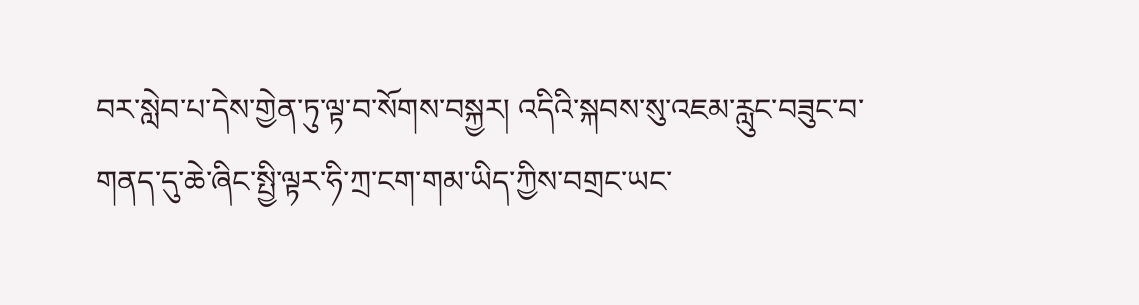བར་སླེབ་པ་དེས་གྱེན་ཏུ་ལྟ་བ་སོགས་བསྐྱར། འདིའི་སྐབས་སུ་འཇམ་རླུང་བཟུང་བ་གནད་དུ་ཆེ་ཞིང་སྤྱི་ལྟར་ཧི་ཀྲ་ངག་གམ་ཡིད་ཀྱིས་བགྲང་ཡང་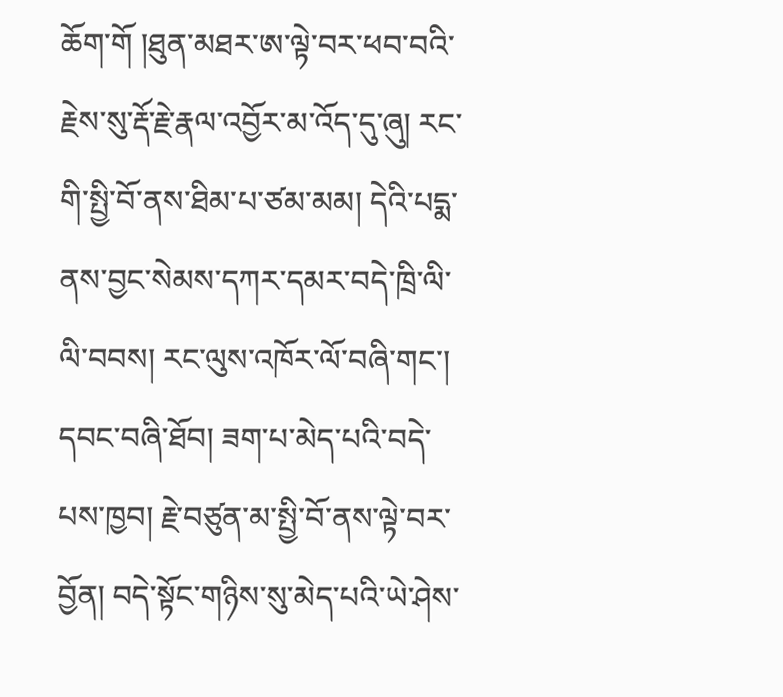ཆོག་གོ །ཐུན་མཐར་ཨ་ལྟེ་བར་ཕབ་བའི་རྗེས་སུ་རྡོ་རྗེ་རྣལ་འབྱོར་མ་འོད་དུ་ཞུ། རང་གི་སྤྱི་བོ་ནས་ཐིམ་པ་ཙམ་མམ། དེའི་པདྨ་ནས་བྱང་སེམས་དཀར་དམར་བདེ་ཁྲི་ལི་ལི་བབས། རང་ལུས་འཁོར་ལོ་བཞི་གང་། དབང་བཞི་ཐོབ། ཟག་པ་མེད་པའི་བདེ་པས་ཁྱབ། རྗེ་བཙུན་མ་སྤྱི་བོ་ནས་ལྟེ་བར་བྱོན། བདེ་སྟོང་གཉིས་སུ་མེད་པའི་ཡེ་ཤེས་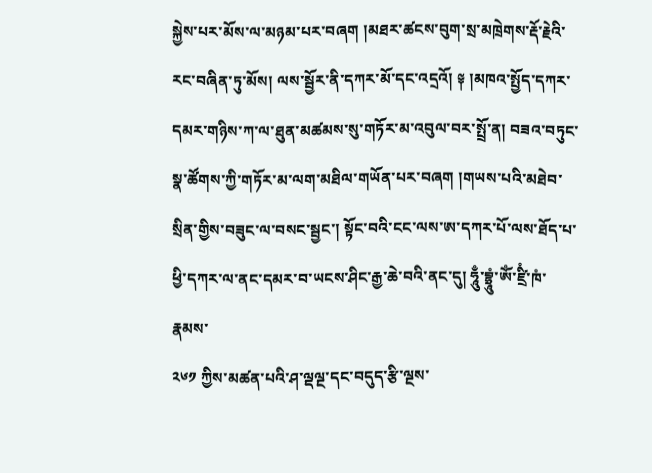སྐྱེས་པར་མོས་ལ་མཉམ་པར་བཞག །མཐར་ཚངས་བུག་སྲ་མཁྲེགས་རྡོ་རྗེའི་རང་བཞིན་ཏུ་མོས། ལས་སྦྱོར་ནི་དཀར་མོ་དང་འདྲའོ། ༈ །མཁའ་སྤྱོད་དཀར་དམར་གཉིས་ཀ་ལ་ཐུན་མཚམས་སུ་གཏོར་མ་འབུལ་བར་སྤྲོ་ན། བཟའ་བཏུང་སྣ་ཚོགས་ཀྱི་གཏོར་མ་ལག་མཐིལ་གཡོན་པར་བཞག །གཡས་པའི་མཐེབ་སྲིན་གྱིས་བཟུང་ལ་བསང་སྦྱང་། སྟོང་བའི་ངང་ལས་ཨ་དཀར་པོ་ལས་ཐོད་པ་ཕྱི་དཀར་ལ་ནང་དམར་བ་ཡངས་ཤིང་རྒྱ་ཆེ་བའི་ནང་དུ། ཧཱུྃ་བྷྲཱུཾ་ༀ་ཛྲིཾ་ཁཾ་རྣམས་
༢༦༡ ཀྱིས་མཚན་པའི་ཤ་ལྡལྔ་དང་བདུད་རྩི་ལྔས་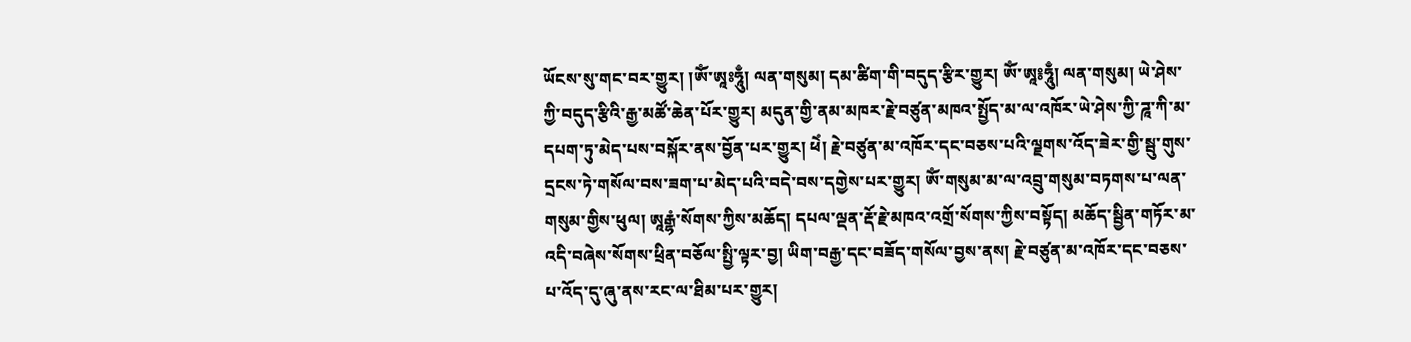ཡོངས་སུ་གང་བར་གྱུར། །ༀ་ཨཱཿཧཱུྃ། ལན་གསུམ། དམ་ཚིག་གི་བདུད་རྩིར་གྱུར། ༀ་ཨཱ༔ཧཱུྃ། ལན་གསུམ། ཡེ་ཤེས་ཀྱི་བདུད་རྩིའི་རྒྱ་མཚོ་ཆེན་པོར་གྱུར། མདུན་གྱི་ནམ་མཁར་རྗེ་བཙུན་མཁའ་སྤྱོད་མ་ལ་འཁོར་ཡེ་ཤེས་ཀྱི་ཌཱ་ཀི་མ་དཔག་ཏུ་མེད་པས་བསྐོར་ནས་བྱོན་པར་གྱུར། ཕེཾ། རྗེ་བཙུན་མ་འཁོར་དང་བཅས་པའི་ལྗགས་འོད་ཟེར་གྱི་སྦུ་གུས་དྲངས་ཏེ་གསོལ་བས་ཟག་པ་མེད་པའི་བདེ་བས་དགྱེས་པར་གྱུར། ༀ་གསུམ་མ་ལ་འབྲུ་གསུམ་བཏགས་པ་ལན་གསུམ་གྱིས་ཕུལ། ཨཱརྒྷཾ་སོགས་ཀྱིས་མཆོད། དཔལ་ལྡན་རྡོ་རྗེ་མཁའ་འགྲོ་སོགས་ཀྱིས་བསྟོད། མཆོད་སྦྱིན་གཏོར་མ་འདི་བཞེས་སོགས་ཕྲིན་བཅོལ་སྤྱི་ལྟར་བྱ། ཡིག་བརྒྱ་དང་བཟོད་གསོལ་བྱས་ནས། རྗེ་བཙུན་མ་འཁོར་དང་བཅས་པ་འོད་དུ་ཞུ་ནས་རང་ལ་ཐིམ་པར་གྱུར།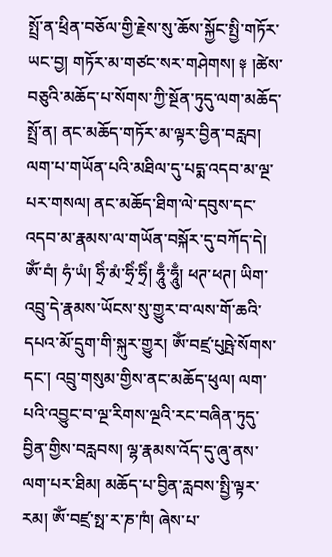སྤྲོ་ན་ཕྲིན་བཅོལ་གྱི་རྗེས་སུ་ཆོས་སྐྱོང་སྤྱི་གཏོར་ཡང་བྱ། གཏོར་མ་གཙང་སར་གཤེགས། ༈ །ཚེས་བཅུའི་མཆོད་པ་སོགས་ཀྱི་སྔོན་ཏུདུ་ལག་མཆོད་སྤྲོ་ན། ནང་མཆོད་གཏོར་མ་ལྟར་བྱིན་བརླབ། ལག་པ་གཡོན་པའི་མཐིལ་དུ་པདྨ་འདབ་མ་ལྔ་པར་གསལ། ནང་མཆོད་ཐིག་ལེ་དབུས་དང་འདབ་མ་རྣམས་ལ་གཡོན་བསྐོར་དུ་བཀོད་དེ། ༀ་བཾ། ཧཾ་ཡཾ། ཧྲིཾ་མཾ་ཧྲིཾ་ཧྲིཾ། ཧཱུྃ་ཧཱུྃ། ཕཊ་ཕཊ། ཡིག་འབྲུ་དེ་རྣམས་ཡོངས་སུ་གྱུར་བ་ལས་གོ་ཆའི་དཔའ་མོ་དྲུག་གི་སྐུར་གྱུར། ༀ་བཛྲ་པུཥྤེ་སོགས་དང་། འབྲུ་གསུམ་གྱིས་ནང་མཆོད་ཕུལ། ལག་པའི་འབྱུང་བ་ལྔ་རིགས་ལྔའི་རང་བཞིན་ཏུདུ་བྱིན་གྱིས་བརླབས། ལྷ་རྣམས་འོད་དུ་ཞུ་ནས་ལག་པར་ཐིམ། མཆོད་པ་བྱིན་རླབས་སྤྱི་ལྟར་རམ། ༀ་བཛྲ་སྥ་ར་ཎ་ཁཾ། ཞེས་པ་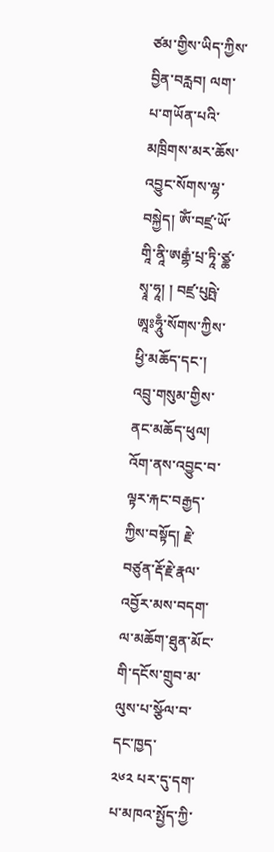ཙམ་གྱིས་ཡིད་ཀྱིས་བྱིན་བརླབ། ལག་པ་གཡོན་པའི་མཁྲིགས་མར་ཆོས་འབྱུང་སོགས་ལྷ་བསྐྱེད། ༀ་བཛྲ་ཡོ་གཱི་ནཱི་ཨརྒྷཾ་པྲ་ཏཱི་ཙྪ་སྭཱ་ཧཱ། ། བཛྲ་པུཥྤེ་ཨཱཿཧཱུྃ་སོགས་ཀྱིས་ཕྱི་མཆོད་དང་། འབྲུ་གསུམ་གྱིས་ནང་མཆོད་ཕུལ། འོག་ནས་འབྱུང་བ་ལྟར་རྐང་བརྒྱད་ཀྱིས་བསྟོད། རྗེ་བཙུན་རྡོ་རྗེ་རྣལ་འབྱོར་མས་བདག་ལ་མཆོག་ཐུན་མོང་གི་དངོས་གྲུབ་མ་ལུས་པ་སྩོལ་བ་དང་ཁྱད་
༢༦༢ པར་དུ་དག་པ་མཁའ་སྤྱོད་ཀྱི་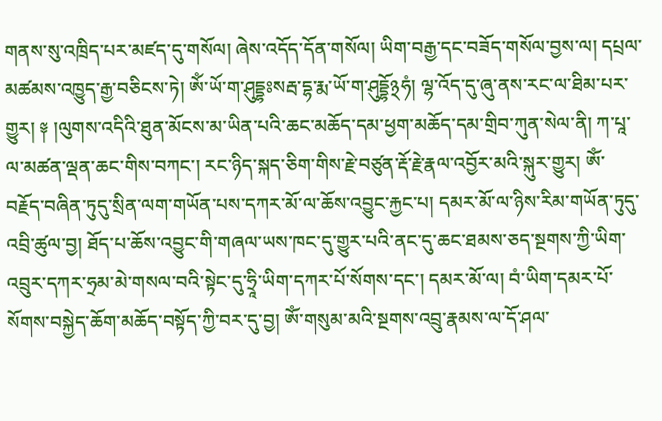གནས་སུ་འཁྲིད་པར་མཛད་དུ་གསོལ། ཞེས་འདོད་དོན་གསོལ། ཡིག་བརྒྱ་དང་བཟོད་གསོལ་བྱས་ལ། དཔྲལ་མཚམས་འཁྱུད་རྒྱ་བཅིངས་ཏེ། ༀ་ཡོ་ག་ཤུདྡྷཿསརྦ་དྷ་རྨ་ཡོ་ག་ཤུདྡྷོ྅ཧཾ། ལྷ་འོད་དུ་ཞུ་ནས་རང་ལ་ཐིམ་པར་གྱུར། ༈ །ལུགས་འདིའི་ཐུན་མོངས་མ་ཡིན་པའི་ཆང་མཆོད་དམ་ཕྱག་མཆོད་དམ་གྲིབ་ཀུན་སེལ་ནི། ཀ་པཱ་ལ་མཚན་ལྡན་ཆང་གིས་བཀང་། རང་ཉིད་སྐད་ཅིག་གིས་རྗེ་བཙུན་རྡོ་རྗེ་རྣལ་འབྱོར་མའི་སྐུར་གྱུར། ༀ་བརྗོད་བཞིན་ཏུདུ་སྲིན་ལག་གཡོན་པས་དཀར་མོ་ལ་ཆོས་འབྱུང་རྐྱང་པ། དམར་མོ་ལ་ཉིས་རིམ་གཡོན་ཏུདུ་འབྲི་ཚུལ་བྱ། ཐོད་པ་ཆོས་འབྱུང་གི་གཞལ་ཡས་ཁང་དུ་གྱུར་པའི་ནང་དུ་ཆང་ཐམས་ཅད་སྔགས་ཀྱི་ཡིག་འབྲུར་དཀར་ཧྲམ་མེ་གསལ་བའི་སྟེང་དུ་ཧྲཱི་ཡིག་དཀར་པོ་སོགས་དང་། དམར་མོ་ལ། བཾ་ཡིག་དམར་པོ་སོགས་བསྐྱེད་ཆོག་མཆོད་བསྟོད་ཀྱི་བར་དུ་བྱ། ༀ་གསུམ་མའི་སྔགས་འབྲུ་རྣམས་ལ་དོ་ཤལ་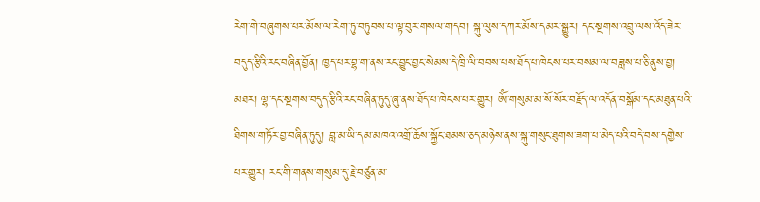རེག་གེ་བཞུགས་པར་མོས་ལ་རེག་ཏུ་བཏུབས་པ་ལྟ་བུར་གསལ་གདབ། སྐུ་ལུས་དཀར་མོས་དམར་སྒྱུར། དང་སྔགས་འབྲུ་ལས་འོད་ཟེར་བདུད་རྩིའི་རང་བཞིན་བྱོན། ཁྱད་པར་བྷ་ག་ནས་རང་བྱུང་བྱང་སེམས་དེ་ཁྲི་ལི་བབས་པས་ཐོད་པ་ཁེངས་པར་བསམ་ལ་བཟླས་པ་ཅི་ནུས་བྱ། མཐར། ལྷ་དང་སྔགས་བདུད་རྩིའི་རང་བཞིན་ཏུདུ་ཞུ་ནས་ཐོད་པ་ཁེངས་པར་གྱུར། ༀ་གསུམ་མ་སོ་སོར་བརྗོད་ལ་འདོན་བསྒོམ་དང་མཐུན་པའི་ཐིགས་གཏོར་བྱ་བཞིན་ཏུདུ། བླ་མ་ཡི་དམ་མཁའ་འགྲོ་ཆོས་སྐྱོང་ཐམས་ཅད་མཉེས་ནས་སྐུ་གསུང་ཐུགས་ཟག་པ་མེད་པའི་བདེ་བས་དགྱེས་པར་གྱུར། རང་གི་གནས་གསུམ་དུ་རྗེ་བཙུན་མ་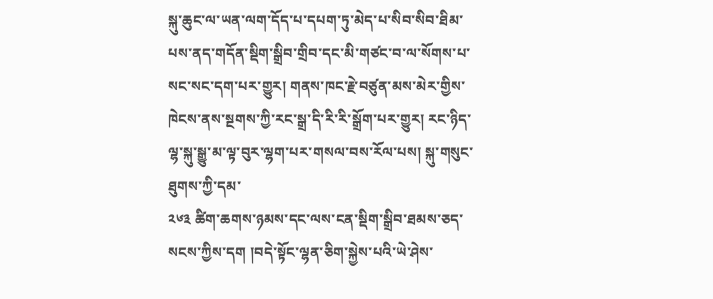སྐུ་ཆུང་ལ་ཡན་ལག་དོད་པ་དཔག་ཏུ་མེད་པ་སིབ་སིབ་ཐིམ་པས་ནད་གདོན་སྡིག་སྒྲིབ་གྲིབ་དང་མི་གཙང་བ་ལ་སོགས་པ་སང་སང་དག་པར་གྱུར། གནས་ཁང་རྗེ་བཙུན་མས་མེར་གྱིས་ཁེངས་ནས་སྔགས་ཀྱི་རང་སྒྲ་དི་རི་རི་སྒྲོག་པར་གྱུར། རང་ཉིད་ལྷ་སྐུ་སྒྱུ་མ་ལྟ་བུར་ལྷག་པར་གསལ་བས་རོལ་པས། སྐུ་གསུང་ཐུགས་ཀྱི་དམ་
༢༦༣ ཚིག་ཆགས་ཉམས་དང་ལས་ངན་སྡིག་སྒྲིབ་ཐམས་ཅད་སངས་ཀྱིས་དག །བདེ་སྟོང་ལྷན་ཅིག་སྐྱེས་པའི་ཡེ་ཤེས་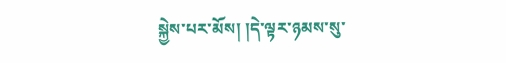སྐྱེས་པར་མོས། །དེ་ལྟར་ཉམས་སུ་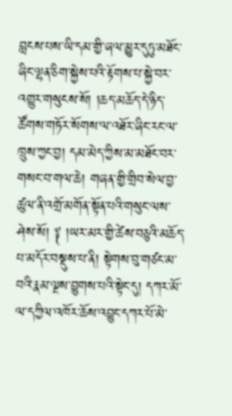བླངས་པས་ཡི་དམ་གྱི་ཞལ་མྱུར་དུཏུ་མཐོང་ཞིང་ལྷན་ཅིག་སྐྱེས་པའི་རྟོགས་པ་སྐྱེ་བར་འགྱུར་གསུངས་སོ། །ཆད་མཆོད་དེ་ཉིད་ཚོགས་གཏོར་སོགས་ལ་འཐོར་ཞིང་རང་ལ་ཁྲུས་ཀྱང་བྱ། དམ་མེད་ཀྱིས་མ་མཐོང་བར་གསང་བ་གལ་ཆེ། གཞན་གྱི་གྲིབ་སེལ་བྱ་ཚུལ་ནི་འགྲོ་མགོན་སྟོན་པའི་གསུང་ལས་ཤེས་སོ། ༈ །ཡར་མར་གྱི་ཚེས་བཅུའི་མཆོད་པ་མདོར་བསྡུས་པ་ནི། སྟེགས་བུ་གཙང་མ་བའི་རྣམ་ལྔས་བྱུགས་པའི་སྟེང་དུ། དཀར་མོ་ལ་དཀྱིལ་འཁོར་ཆོས་འབྱུང་དཀར་པོ་མེ་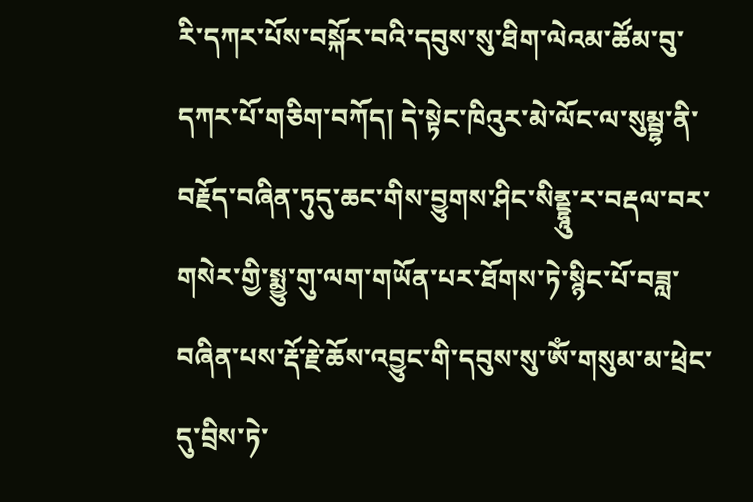རི་དཀར་པོས་བསྐོར་བའི་དབུས་སུ་ཐིག་ལེའམ་ཚོམ་བུ་དཀར་པོ་གཅིག་བཀོད། དེ་སྟེང་ཁིའུར་མེ་ལོང་ལ་སུམྦྷ་ནི་བརྗོད་བཞིན་ཏུདུ་ཆང་གིས་བྱུགས་ཤིང་སིནྡྷཱུ་ར་བརྡལ་བར་གསེར་གྱི་སྨྱུ་གུ་ལག་གཡོན་པར་ཐོགས་ཏེ་སྙིང་པོ་བཟླ་བཞིན་པས་རྡོ་རྗེ་ཆོས་འབྱུང་གི་དབུས་སུ་ༀ་གསུམ་མ་ཕྲེང་དུ་བྲིས་ཏེ་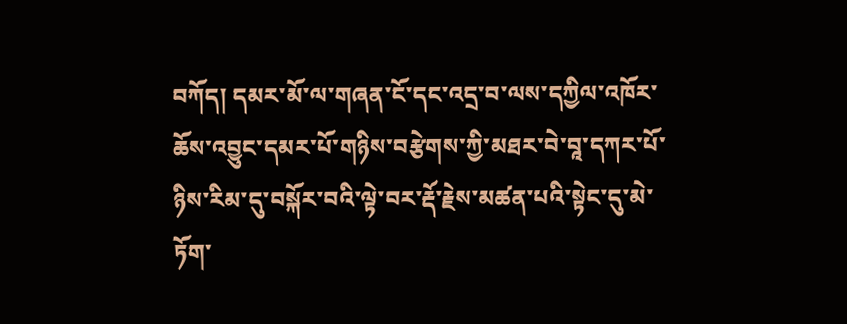བཀོད། དམར་མོ་ལ་གཞན་ངོ་དང་འདྲ་བ་ལས་དཀྱིལ་འཁོར་ཆོས་འབྱུང་དམར་པོ་གཉིས་བརྩེགས་ཀྱི་མཐར་བེ་བཱ་དཀར་པོ་ཉིས་རིམ་དུ་བསྐོར་བའི་ལྟེ་བར་རྡོ་རྗེས་མཚན་པའི་སྟེང་དུ་མེ་ཏོག་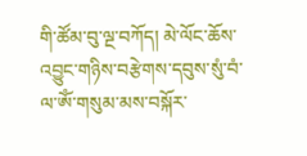གི་ཚོམ་བུ་ལྔ་བཀོད། མེ་ལོང་ཆོས་འབྱུང་གཉིས་བརྩེགས་དབུས་སུཾ་བཾ་ལ་ༀ་གསུམ་མས་བསྐོར་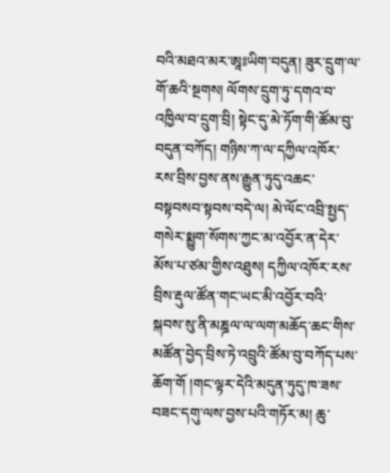བའི་མཐའ་མར་ཨཱཿཡིག་བདུན། ཟུར་དྲུག་ལ་གོ་ཆའི་སྔགས། ལོགས་དྲུག་ཏུ་དགའ་བ་འཁྱིལ་བ་དྲུག་བྲི། སྟེང་དུ་མེ་ཏོག་གི་ཚོམ་བུ་བདུན་བཀོད། གཉིས་ཀ་ལ་དཀྱིལ་འཁོར་རས་བྲིས་བྱས་ནས་རྒྱུན་ཏུདུ་འཆང་བསྟབསབ་སྟབས་བདེ་ལ། མེ་ལོང་འབྲི་སྤྱད་གསེར་སྨྱུག་སོགས་ཀྱང་མ་འབྱོར་ན་དེར་མོས་པ་ཙམ་གྱིས་འཐུས། དཀྱིལ་འཁོར་རས་བྲིས་རྡུལ་ཚོན་གང་ཡང་མི་འབྱོར་བའི་སྐབས་སུ་ནི་མཎྜལ་ལ་ལག་མཆོད་ཆང་གིས་མཚོན་བྱེད་བྲིས་ཏེ་འབྲུའི་ཚོམ་བུ་བཀོད་པས་ཆོག་གོ །གང་ལྟར་དེའི་མདུན་ཏུདུ་ཁ་ཟས་བཟང་དགུ་ལས་བྱས་པའི་གཏོར་མ། ཆུ་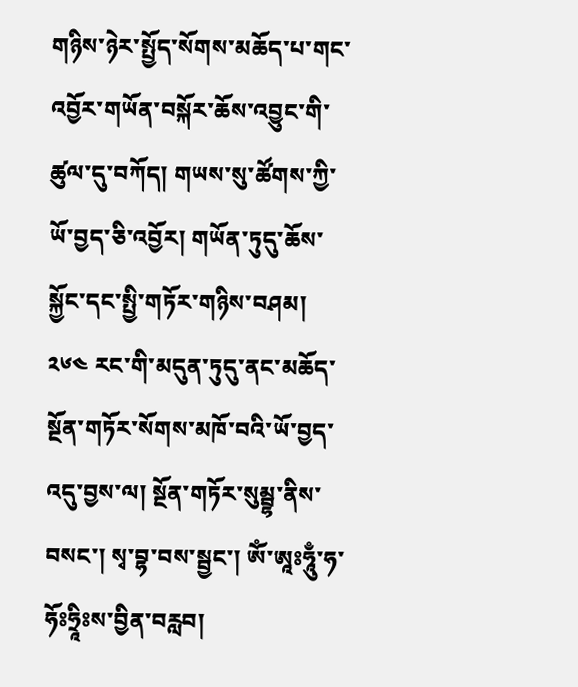གཉིས་ཉེར་སྤྱོད་སོགས་མཆོད་པ་གང་འབྱོར་གཡོན་བསྐོར་ཆོས་འབྱུང་གི་ཚུལ་དུ་བཀོད། གཡས་སུ་ཚོགས་ཀྱི་ཡོ་བྱད་ཅི་འབྱོར། གཡོན་ཏུདུ་ཆོས་སྐྱོང་དང་སྤྱི་གཏོར་གཉིས་བཤམ།
༢༦༤ རང་གི་མདུན་ཏུདུ་ནང་མཆོད་སྔོན་གཏོར་སོགས་མཁོ་བའི་ཡོ་བྱད་འདུ་བྱས་ལ། སྔོན་གཏོར་སུམྦྷ་ནིས་བསང་། སྭ་བྷ་བས་སྦྱང་། ༀ་ཨཱཿཧཱུྃ་ཧ་ཧོཿཧྲཱིཿས་བྱིན་བརླབ།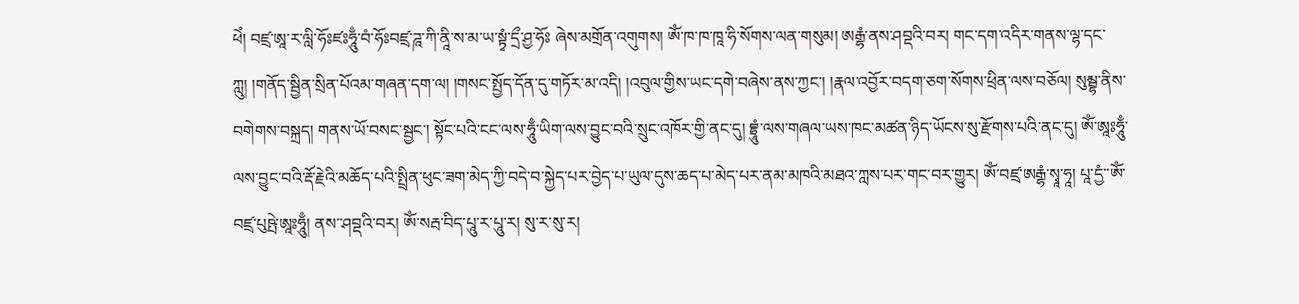ཕེཾ། བཛྲ་ཨཱ་ར་ལླི་ཧོཿཛཿཧཱུྃ་བཾ་ཧོཿབཛྲ་ཌཱ་ཀི་ནཱི་ས་མ་ཡ་སྟྭཾ་དྲྀ་ཤྱ་ཧོཿ ཞེས་མགྲོན་འགུགས། ༀ་ཁ་ཁ་ཁཱ་ཧི་སོགས་ལན་གསུམ། ཨརྒྷཾ་ནས་ཤབྡའི་བར། གང་དག་འདིར་གནས་ལྷ་དང་ཀླུ། །གནོད་སྦྱིན་སྲིན་པོའམ་གཞན་དག་ལ། །གསང་སྤྱོད་དོན་དུ་གཏོར་མ་འདི། །འབུལ་གྱིས་ཡང་དགེ་བཞེས་ནས་ཀྱང་། །རྣལ་འབྱོར་བདག་ཅག་སོགས་ཕྲིན་ལས་བཅོལ། སུམྦྷ་ནིས་བགེགས་བསྐྲད། གནས་ཡོ་བསང་སྦྱང་། སྟོང་པའི་ངང་ལས་ཧཱུྃ་ཡིག་ལས་བྱུང་བའི་སྲུང་འཁོར་གྱི་ནང་དུ། བྷྲཱུཾ་ལས་གཞལ་ཡས་ཁང་མཚན་ཉིད་ཡོངས་སུ་རྫོགས་པའི་ནང་དུ། ༀ་ཨཱཿཧཱུྃ་ལས་བྱུང་བའི་རྡོ་རྗེའི་མཆོད་པའི་སྤྲིན་ཕུང་ཟག་མེད་ཀྱི་བདེ་བ་སྐྱེད་པར་བྱེད་པ་ཡུལ་དུས་ཆད་པ་མེད་པར་ནམ་མཁའི་མཐའ་ཀླས་པར་གང་བར་གྱུར། ༀ་བཛྲ་ཨརྒྷཾ་སྭཱ་ཧཱ། པཱ་དྱཾ་་ༀ་བཛྲ་པུཥྤེ་ཨཱཿཧཱུྃ། ནས་་ཤབྡའི་བར། ༀ་སརྦ་བིད་པཱུ་ར་པཱུ་ར། སུ་ར་སུ་ར།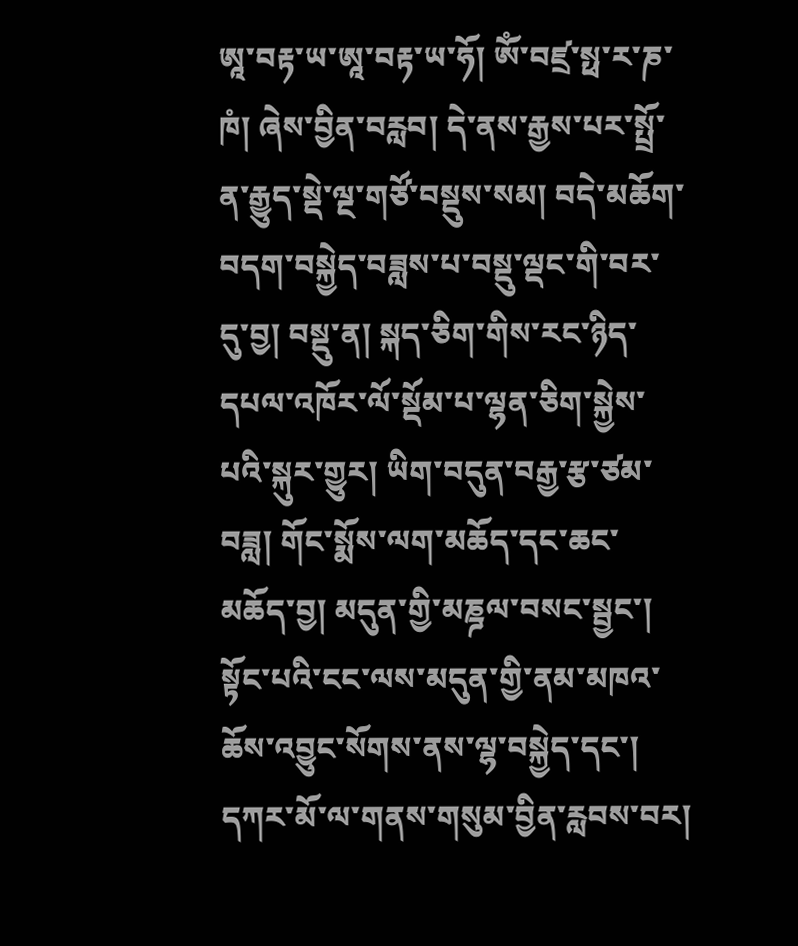ཨཱ་བརྟ་ཡ་ཨཱ་བརྟ་ཡ་ཧོ། ༀ་བཛྲ་སྥ་ར་ཎ་ཁཾ། ཞེས་བྱིན་བརླབ། དེ་ནས་རྒྱས་པར་སྤྲོ་ན་རྒྱུད་སྡེ་ལྔ་གཙོ་བསྡུས་སམ། བདེ་མཆོག་བདག་བསྐྱེད་བཟླས་པ་བསྡུ་ལྡང་གི་བར་དུ་བྱ། བསྡུ་ན། སྐད་ཅིག་གིས་རང་ཉིད་དཔལ་འཁོར་ལོ་སྡོམ་པ་ལྷན་ཅིག་སྐྱེས་པའི་སྐུར་གྱུར། ཡིག་བདུན་བརྒྱ་རྩ་ཙམ་བཟླ། གོང་སྨོས་ལག་མཆོད་དང་ཆང་མཆོད་བྱ། མདུན་གྱི་མཎྜལ་བསང་སྦྱང་། སྟོང་པའི་ངང་ལས་མདུན་གྱི་ནམ་མཁའ་ཆོས་འབྱུང་སོགས་ནས་ལྷ་བསྐྱེད་དང་། དཀར་མོ་ལ་གནས་གསུམ་བྱིན་རླབས་བར།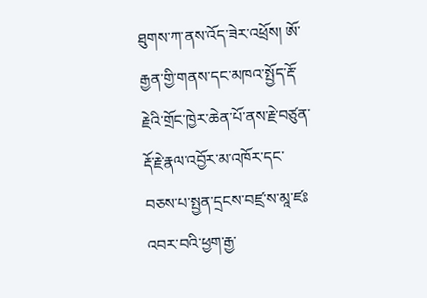ཐུགས་ཀ་ནས་འོད་ཟེར་འཕྲོས། ཨོ་རྒྱན་གྱི་གནས་དང་མཁའ་སྤྱོད་རྡོ་རྗེའི་གྲོང་ཁྱེར་ཆེན་པོ་ནས་རྗེ་བཙུན་རྡོ་རྗེ་རྣལ་འབྱོར་མ་འཁོར་དང་བཅས་པ་སྤྱན་དྲངས་བཛྲ་ས་མཱ་ཛཿ འབར་བའི་ཕྱག་རྒྱ་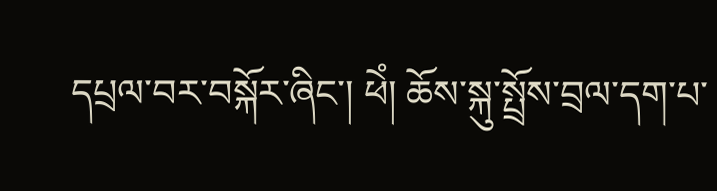དཔྲལ་བར་བསྐོར་ཞིང་། ཕེཾ། ཆོས་སྐུ་སྤྲོས་བྲལ་དག་པ་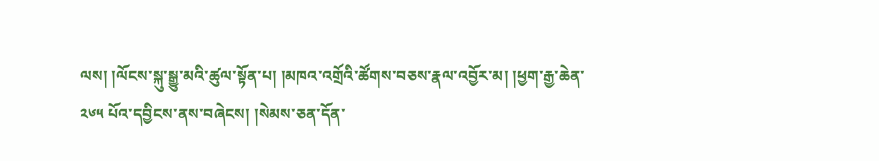ལས། །ལོངས་སྐུ་སྒྱུ་མའི་ཚུལ་སྟོན་པ། །མཁའ་འགྲོའི་ཚོགས་བཅས་རྣལ་འབྱོར་མ། །ཕྱག་རྒྱ་ཆེན་
༢༦༥ པོའ་དབྱིངས་ནས་བཞེངས། །སེམས་ཅན་དོན་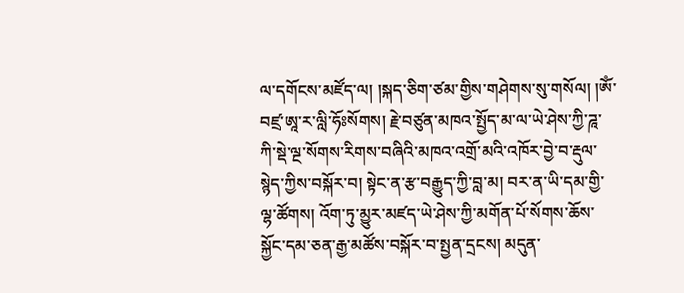ལ་དགོངས་མཛོད་ལ། །སྐད་ཅིག་ཙམ་གྱིས་གཤེགས་སུ་གསོལ། །ༀ་བཛྲ་ཨཱ་ར་ལླི་ཧོཿསོགས། རྗེ་བཙུན་མཁའ་སྤྱོད་མ་ལ་ཡེ་ཤེས་ཀྱི་ཌཱ་ཀི་སྡེ་ལྔ་སོགས་རིགས་བཞིའི་མཁའ་འགྲོ་མའི་འཁོར་བྱེ་བ་རྡུལ་སྙེད་ཀྱིས་བསྐོར་བ། སྟེང་ན་རྩ་བརྒྱུད་ཀྱི་བླ་མ། བར་ན་ཡི་དམ་གྱི་ལྷ་ཚོགས། འོག་ཏུ་མྱུར་མཛད་ཡེ་ཤེས་ཀྱི་མགོན་པོ་སོགས་ཆོས་སྐྱོང་དམ་ཅན་རྒྱ་མཚོས་བསྐོར་བ་སྤྱན་དྲངས། མདུན་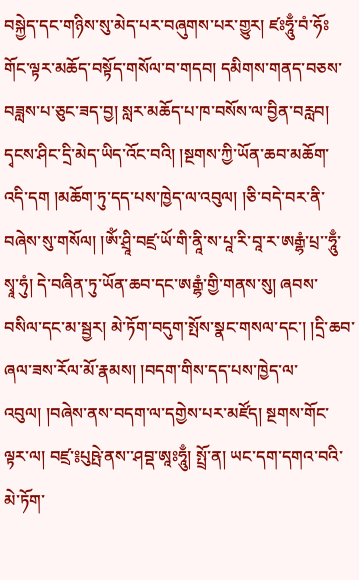བསྐྱེད་དང་གཉིས་སུ་མེད་པར་བཞུགས་པར་གྱུར། ཛཿཧཱུྃ་བཾ་ཧོཿ གོང་ལྟར་མཆོད་བསྟོད་གསོལ་བ་གདབ། དམིགས་གནད་བཅས་བཟླས་པ་ཅུང་ཟད་བྱ། སླར་མཆོད་པ་ཁ་བསོས་ལ་བྱིན་བརླབ། དྭངས་ཤིང་དྲི་མེད་ཡིད་འོང་བའི། །སྔགས་ཀྱི་ཡོན་ཆབ་མཆོག་འདི་དག །མཆོག་ཏུ་དད་པས་ཁྱེད་ལ་འབུལ། །ཅི་བདེ་བར་ནི་བཞེས་སུ་གསོལ། །ༀ་ཤྲཱི་བཛྲ་ཡོ་གི་ནཱི་ས་པཱ་རི་བཱ་ར་ཨརྒྷཾ་པྲ་་ཧཱུྃ་སྭཱ་ཧུཾ། དེ་བཞིན་ཏུ་ཡོན་ཆབ་དང་ཨརྒྷཾ་གྱི་གནས་སུ། ཞབས་བསིལ་དང་མ་སྦྱར། མེ་ཏོག་བདུག་སྤོས་སྣང་གསལ་དང་། །དྲི་ཆབ་ཞལ་ཟས་རོལ་མོ་རྣམས། །བདག་གིས་དད་པས་ཁྱེད་ལ་འབུལ། །བཞེས་ནས་བདག་ལ་དགྱེས་པར་མཛོད། སྔགས་གོང་ལྟར་ལ། བཛྲ་༔པུཥྤེ་ནས་་ཤབྡ་ཨཱཿཧཱུྃ། སྤྲོ་ན། ཡང་དག་དགའ་བའི་མེ་ཏོག་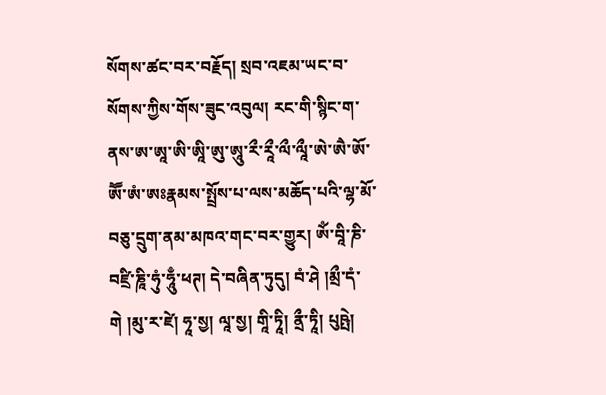སོགས་ཚང་བར་བརྗོད། སྲབ་འཇམ་ཡང་བ་སོགས་ཀྱིས་གོས་ཟུང་འབུལ། རང་གི་སྙིང་ག་ནས་ཨ་ཨཱ་ཨི་ཨཱི་ཨུ་ཨཱུ་རྀ་རཱྀ་ལྀ་ལཱྀ་ཨེ་ཨཻ་ཨོ་ཨཽ་ཨཾ་ཨཿརྣམས་སྤྲོས་པ་ལས་མཆོད་པའི་ལྷ་མོ་བཅུ་དྲུག་ནམ་མཁའ་གང་བར་གྱུར། ༀ་བཱི་ཎི་བཛྲི་ཎཱི་ཧུཾ་ཧཱུྃ་ཕཊ། དེ་བཞིན་ཏུདུ། བཾ་ཤེ །མྲྀ་དཾ་གེ །མུ་ར་ཛེ། ཧཱ་སྱ། ལཱ་སྱ། གཱི་ཏཱི། ནྲྀ་ཏཱི། པུཥྤེ།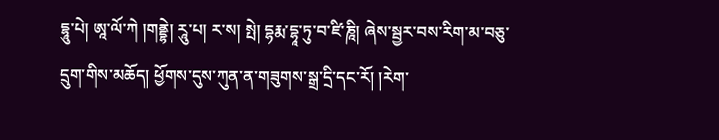དྷཱུ་པེ། ཨཱ་ལོ་ཀེ །གནྡྷེ། རཱུ་པ། ར་ས། སྤེ། དྷརྨ་དྷཱ་ཏུ་བ་ཛི་ཎཱི། ཞེས་སྦྱར་བས་རིག་མ་བཅུ་དྲུག་གིས་མཆོད། ཕྱོགས་དུས་ཀུན་ན་གཟུགས་སྒྲ་དྲི་དང་རོ། །རེག་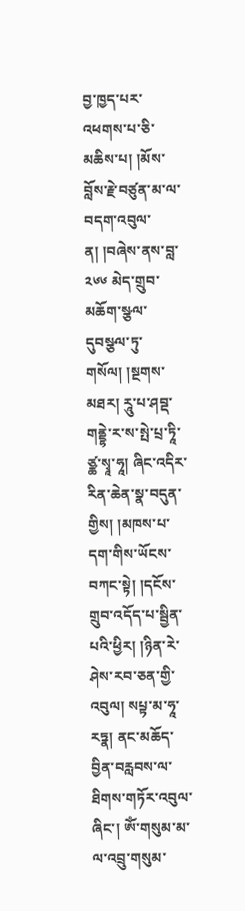བྱ་ཁྱད་པར་འཕགས་པ་ཅི་མཆིས་པ། །མོས་བློས་རྗེ་བཙུན་མ་ལ་བདག་འབུལ་ན། །བཞེས་ནས་བླ་
༢༦༦ མེད་གྲུབ་མཆོག་སྩལ་དུབསྩལ་ཏུ་གསོལ། །སྔགས་མཐར། རཱུ་པ་ཤབྡ་གནྡྷེ་ར་ས་སྤེ་པྲ་ཏཱི་ཙྪ་སྭཱ་ཧཱ། ཞིང་འདིར་རིན་ཆེན་སྣ་བདུན་གྱིས། །མཁས་པ་དག་གིས་ཡོངས་བཀང་སྟེ། །དངོས་གྲུབ་འདོད་པ་སྦྱིན་པའི་ཕྱིར། །ཉིན་རེ་ཤེས་རབ་ཅན་གྱི་འབུལ། སཔྟ་མ་ཧཱ་རཏྣ། ནང་མཆོད་བྱིན་བརླབས་ལ་ཐིགས་གཏོར་འབུལ་ཞིང་། ༀ་གསུམ་མ་ལ་འབྲུ་གསུམ་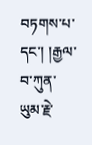བཏགས་པ་དང་། །རྒྱལ་བ་ཀུན་ཡུམ་རྗེ་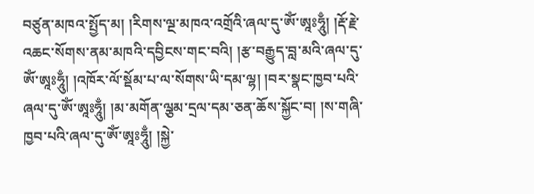བཙུན་མཁའ་སྤྱོད་མ། །རིགས་ལྔ་མཁའ་འགྲོའི་ཞལ་དུ་ༀ་ཨཱཿཧཱུྃ། །རྡོ་རྗེ་འཆང་སོགས་ནམ་མཁའི་དབྱིངས་གང་བའི། །རྩ་བརྒྱུད་བླ་མའི་ཞལ་དུ་ༀ་ཨཱཿཧཱུྃ། །འཁོར་ལོ་སྡོམ་པ་ལ་སོགས་ཡི་དམ་ལྷ། །བར་སྣང་ཁྱབ་པའི་ཞལ་དུ་ༀ་ཨཱཿཧཱུྃ། །མ་མགོན་ལྕམ་དྲལ་དམ་ཅན་ཆོས་སྐྱོང་བ། །ས་གཞི་ཁྱབ་པའི་ཞལ་དུ་ༀ་ཨཱཿཧཱུྃ། །སྐྱེ་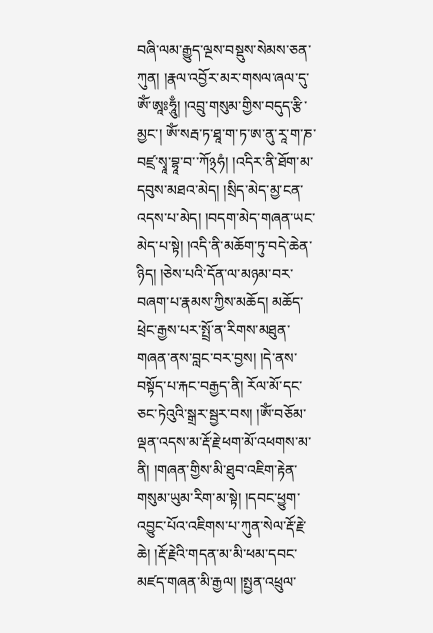བཞི་ལམ་རྒྱུད་ལྔས་བསྡུས་སེམས་ཅན་ཀུན། །རྣལ་འབྱོར་མར་གསལ་ཞལ་དུ་ༀ་ཨཱཿཧཱུྃ། །འབྲུ་གསུམ་གྱིས་བདུད་རྩི་མྱང་། ༀ་སརྦ་ཏ་ཐཱ་ག་ཏ་ཨ་ནུ་རཱ་ག་ཎ་བཛྲ་སྭཱ་བྷཱ་བ་་ཀོ྅ཧཾ། །འདིར་ནི་ཐོག་མ་དབུས་མཐའ་མེད། །སྲིད་མེད་མྱ་ངན་འདས་པ་མེད། །བདག་མེད་གཞན་ཡང་མེད་པ་སྟེ། །འདི་ནི་མཆོག་ཏུ་བདེ་ཆེན་ཉིད། །ཅེས་པའི་དོན་ལ་མཉམ་བར་བཞག་པ་རྣམས་ཀྱིས་མཆོད། མཆོད་ཕྲེང་རྒྱས་པར་སྤྲོ་ན་རིགས་མཐུན་གཞན་ནས་བླང་བར་བྱས། །དེ་ནས་བསྟོད་པ་རྐང་བརྒྱད་ནི། རོལ་མོ་དང་ཅང་ཏེའུའི་སྒྲར་སྦྱར་བས། །ༀ་བཅོམ་ལྡན་འདས་མ་རྡོ་རྗེ་ཕག་མོ་འཕགས་མ་ནི། །གཞན་གྱིས་མི་ཐུབ་འཇིག་རྟེན་གསུམ་ཡུམ་རིག་མ་སྟེ། །དབང་ཕྱུག་འབྱུང་པོའ་འཇིགས་པ་ཀུན་སེལ་རྡོ་རྗེ་ཆེ། །རྡོ་རྗེའི་གདན་མ་མི་ཕམ་དབང་མཛད་གཞན་མི་རྒྱལ། །སྤྱན་འཕྲུལ་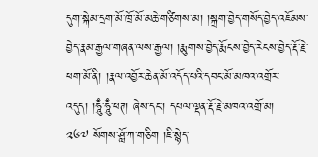དུག་སྐེམ་དྲག་མོ་ཁྲོ་མོ་མཆེ་གཙིགས་མ། །སྐྲག་བྱེད་གསོད་བྱེད་འཇོམས་བྱེད་རྣམ་རྒྱལ་གཞན་ལས་རྒྱལ། །རྨུགས་བྱེད་རྨོངས་བྱེད་རེངས་བྱེད་རྡོ་རྗེ་ཕག་མོ་ནི། །རྣལ་འབྱོར་ཆེན་མོ་འདོད་པའི་དབང་མོ་མཁའ་འགྲོར་འདུད། །ཧཱུྃ་ཧཱུྃ་ཕཊ། ཞེས་དང་། དཔལ་ལྡན་རྡོ་རྗེ་མཁའ་འགྲོ་མ།
༢༦༧ སོགས་ཤློ་ཀ་གཅིག །ཇི་སྙེད་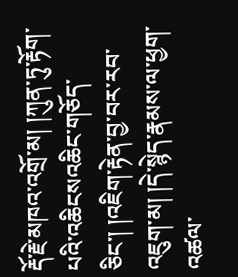རྡོ་རྗེ་མཁའ་འགྲོ་མ། །ཀུན་ཏུ་རྟོག་པའི་འཆིངསའཆིང་གཅོད་ཅིང་། །འཇིག་རྟེན་བྱ་བར་རབ་འཇུག་མ། །དེ་སྙེད་རྣམས་ལ་ཕྱག་འཚལ་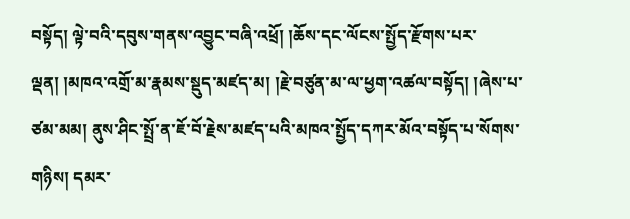བསྟོད། ལྟེ་བའི་དབུས་གནས་འབྱུང་བཞི་འཕྲོ། །ཆོས་དང་ལོངས་སྤྱོད་རྫོགས་པར་ལྡན། །མཁའ་འགྲོ་མ་རྣམས་སྡུད་མཛད་མ། །རྗེ་བཙུན་མ་ལ་ཕྱག་འཚལ་བསྟོད། །ཞེས་པ་ཙམ་མམ། ནུས་ཤིང་སྤྲོ་ན་ཇོ་བོ་རྗེས་མཛད་པའི་མཁའ་སྤྱོད་དཀར་མོའ་བསྟོད་པ་སོགས་གཉིས། དམར་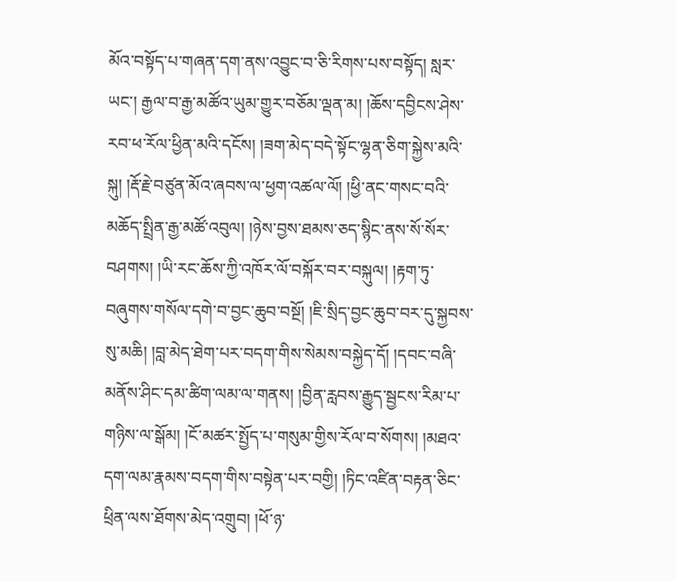མོའ་བསྟོད་པ་གཞན་དག་ནས་འབྱུང་བ་ཅི་རིགས་པས་བསྟོད། སླར་ཡང་། རྒྱལ་བ་རྒྱ་མཚོའ་ཡུམ་གྱུར་བཅོམ་ལྡན་མ། །ཆོས་དབྱིངས་ཤེས་རབ་ཕ་རོལ་ཕྱིན་མའི་དངོས། །ཟག་མེད་བདེ་སྟོང་ལྷན་ཅིག་སྐྱེས་མའི་སྐུ། །རྡོ་རྗེ་བཙུན་མོའ་ཞབས་ལ་ཕྱག་འཚལ་ལོ། །ཕྱི་ནང་གསང་བའི་མཆོད་སྤྲིན་རྒྱ་མཚོ་འབུལ། །ཉེས་བྱས་ཐམས་ཅད་སྙིང་ནས་སོ་སོར་བཤགས། །ཡི་རང་ཆོས་ཀྱི་འཁོར་ལོ་བསྐོར་བར་བསྐུལ། །རྟག་ཏུ་བཞུགས་གསོལ་དགེ་བ་བྱང་ཆུབ་བསྔོ། །ཇི་སྲིད་བྱང་ཆུབ་བར་དུ་སྐྱབས་སུ་མཆི། །བླ་མེད་ཐེག་པར་བདག་གིས་སེམས་བསྐྱེད་དོ། །དབང་བཞི་མནོས་ཤིང་དམ་ཚིག་ལམ་ལ་གནས། །བྱིན་རླབས་རྒྱུད་སྦྱངས་རིམ་པ་གཉིས་ལ་སྒོམ། །ངོ་མཚར་སྤྱོད་པ་གསུམ་གྱིས་རོལ་བ་སོགས། །མཐའ་དག་ལམ་རྣམས་བདག་གིས་བསྟེན་པར་བགྱི། །ཏིང་འཛིན་བརྟན་ཅིང་ཕྲིན་ལས་ཐོགས་མེད་འགྲུབ། །ཕོ་ཉ་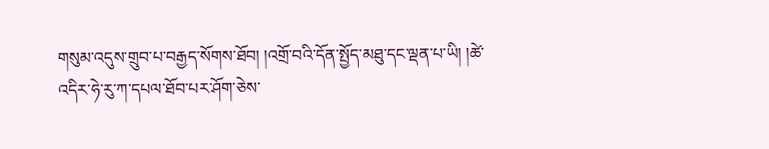གསུམ་འདུས་གྲུབ་པ་བརྒྱད་སོགས་ཐོབ། །འགྲོ་བའི་དོན་སྤྱོད་མཐུ་དང་ལྡན་པ་ཡི། །ཚེ་འདིར་ཧེ་རུ་ཀ་དཔལ་ཐོབ་པར་ཤོག་ཅེས་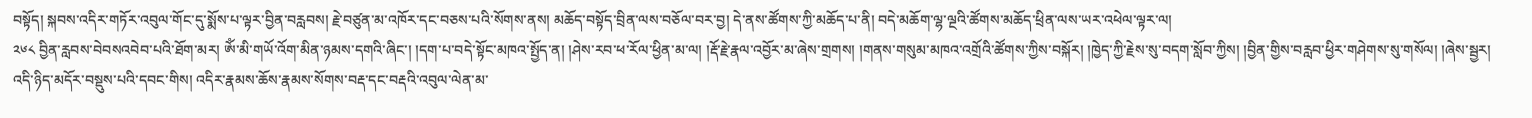བསྟོད། སྐབས་འདིར་གཏོར་འབུལ་གོང་དུ་སྨོས་པ་ལྟར་བྱིན་བརླབས། རྗེ་བཙུན་མ་འཁོར་དང་བཅས་པའི་སོགས་ནས། མཆོད་བསྟོད་བྲིན་ལས་བཅོལ་བར་བྱ། དེ་ནས་ཚོགས་ཀྱི་མཆོད་པ་ནི། བདེ་མཆོག་ལྷ་ལྔའི་ཚོགས་མཆོད་ཕྲིན་ལས་ཡར་འཕེལ་ལྟར་ལ།
༢༦༨ བྱིན་རླབས་བེབསའབེབ་པའི་ཐོག་མར། ༀ་མི་གཡོ་འོག་མིན་ཉམས་དགའི་ཞིང་། །དག་པ་བདེ་སྟོང་མཁའ་སྤྱོད་ན། །ཤེས་རབ་ཕ་རོལ་ཕྱིན་མ་ལ། །རྡོ་རྗེ་རྣལ་འབྱོར་མ་ཞེས་གྲགས། །གནས་གསུམ་མཁའ་འགྲོའི་ཚོགས་ཀྱིས་བསྐོར། །ཁྱེད་ཀྱི་རྗེས་སུ་བདག་སློབ་ཀྱིས། །བྱིན་གྱིས་བརླབ་ཕྱིར་གཤེགས་སུ་གསོལ། །ཞེས་སྦྱར། འདི་ཉིད་མདོར་བསྡུས་པའི་དབང་གིས། འདིར་རྣམས་ཆོས་རྣམས་སོགས་བརྡ་དང་བརྡའི་འབུལ་ལེན་མ་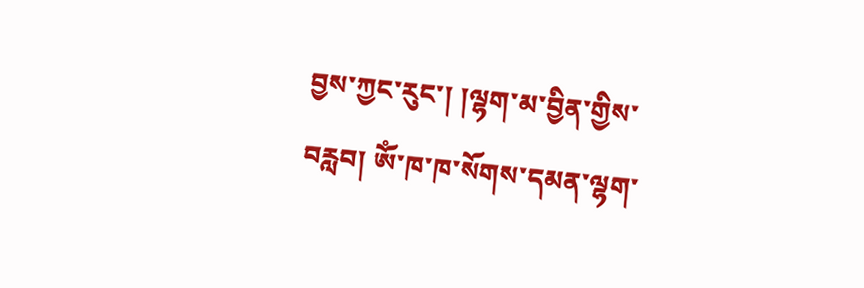བྱས་ཀྱང་རུང་། །ལྷག་མ་བྱིན་གྱིས་བརླབ། ༀ་ཁ་ཁ་སོགས་དམན་ལྷག་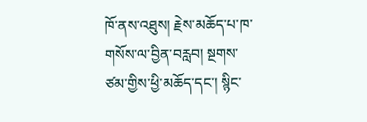ཁོ་ནས་འཐུས། རྗེས་མཆོད་པ་ཁ་གསོས་ལ་བྱིན་བརླབ། སྔགས་ཙམ་གྱིས་ཕྱི་མཆོད་དང་། སྙིང་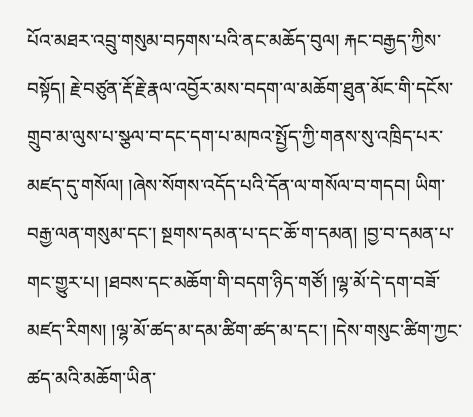པོའ་མཐར་འབྲུ་གསུམ་བཏགས་པའི་ནང་མཆོད་བུལ། རྐང་བརྒྱད་ཀྱིས་བསྟོད། རྗེ་བཙུན་རྡོ་རྗེ་རྣལ་འབྱོར་མས་བདག་ལ་མཆོག་ཐུན་མོང་གི་དངོས་གྲུབ་མ་ལུས་པ་སྩལ་བ་དང་དག་པ་མཁའ་སྤྱོད་ཀྱི་གནས་སུ་འཁྲིད་པར་མཛད་དུ་གསོལ། །ཞེས་སོགས་འདོད་པའི་དོན་ལ་གསོལ་བ་གདབ། ཡིག་བརྒྱ་ལན་གསུམ་དང་། སྔགས་དམན་པ་དང་ཆོ་ག་དམན། །བྱ་བ་དམན་པ་གང་གྱུར་པ། །ཐབས་དང་མཆོག་གི་བདག་ཉིད་གཙོ། །ལྷ་མོ་དེ་དག་བཟོ་མཛད་རིགས། །ལྷ་མོ་ཚད་མ་དམ་ཚིག་ཚད་མ་དང་། །དེས་གསུང་ཚིག་ཀྱང་ཚད་མའི་མཆོག་ཡིན་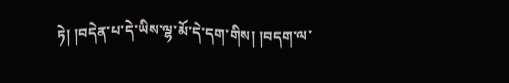ཏེ། །བདེན་པ་དེ་ཡིས་ལྷ་མོ་དེ་དག་གིས། །བདག་ལ་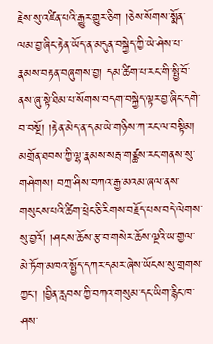རྗེས་སུ་འཛིན་པའི་རྒྱུར་གྱུར་ཅིག །ཅེས་སོགས་སྨོན་ལམ་བྱ་ཞིང་རྟེན་ཡོད་ན་མདུན་བསྐྱེད་ཀྱི་ཡེ་ཤེས་པ་རྣམས་བརྟན་བཞུགས་བྱ། དམ་ཚིག་པ་རང་གི་སྤྱི་བོ་ནས་ཞུ་སྟེ་ཐིམ་པ་སོགས་བདག་བསྐྱེད་ལྟར་བྱ་ཞིང་དགེ་བ་བསྔོ། །རྟེན་མེད་ན་དམ་ཡེ་གཉིས་ཀ་རང་ལ་བསྟིམ། མགྲོན་ཐབས་ཀྱི་ལྷ་རྣམས་སརྦ་གཙྪས་རང་གནས་སུ་གཤེགས། བཀྲ་ཤིས་བཀའ་རྒྱ་མའམ་ཞལ་ནས་གསུངས་པའི་ཚིག་ཕྲེང་ཅི་རིགས་བརྗོད་པས་བདེ་ལེགས་སུ་བྱའོ། །ཤངས་ཆོས་རྩ་བ་གསེར་ཆོས་ལྔའི་ཡ་གྱལ་མེ་ཏོག་མཁའ་སྤྱོད་དཀར་དམར་ཞེས་ཡོངས་སུ་གྲགས་ཀྱང་། །བྱིན་རླབས་ཀྱི་བཀའ་གསུམ་དང་ཡིག་རྙིང་ཁ་ཤས་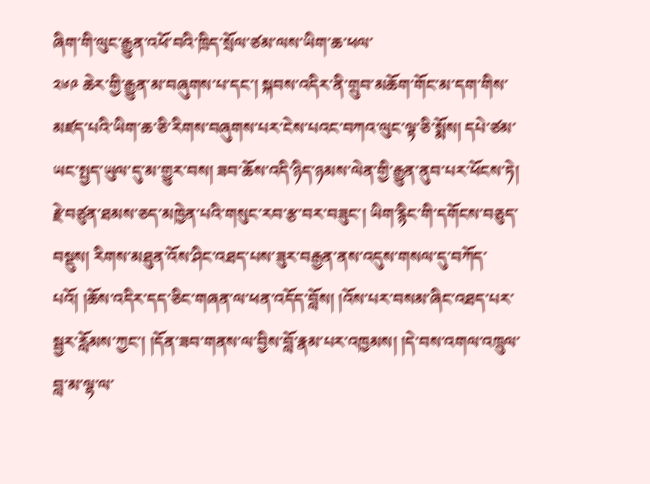ཞིག་གི་ལུང་རྒྱུན་འཕོ་བའི་ཁྲིད་སྲོལ་ཙམ་ལས་ཡིག་ཆ་ཕལ་
༢༦༩ ཆེར་གྱི་རྒྱུན་མ་བཞུགས་པ་དང་། སྐབས་འདིར་ནི་གྲུབ་མཆོག་གོང་མ་དག་གིས་མཛད་པའི་ཡིག་ཆ་ཅི་རིགས་བཞུགས་པར་ངེས་པའང་བཀའ་ལུང་ལྟ་ཅི་སྨོས། དཔེ་ཙམ་ཡང་སྤྱད་ཡུལ་དུ་མ་གྱུར་བས། ཟབ་ཆོས་འདི་ཉིད་ཉམས་ལེན་གྱི་རྒྱུན་ནུབ་པར་ཕོངས་ཏེ། རྗེ་བཙུན་ཐམས་ཅད་མཁྱེན་པའི་གསུང་རབ་རྩ་བར་བཟུང་། ཡིག་རྙིང་གི་དགོངས་བཅུད་བསྡུས། རིགས་མཐུན་འོས་ཤིང་འཐད་པས་ཟུར་བརྒྱན་ནས་འདུས་གསལ་དུ་བཀོད་པའོ། །ཆོས་འདིར་དད་ཅིང་གཞན་ལ་ཕན་འདོད་བློས། །འོས་པར་བསམ་ཞིང་འཐད་པར་སྦྱར་རློམས་ཀྱང་། །དོན་ཟབ་གནས་ལ་བྱིས་བློ་རྣམ་པར་འཁྱམས། །དེ་བས་འགལ་འཁྲུལ་བླ་མ་ལྷ་ལ་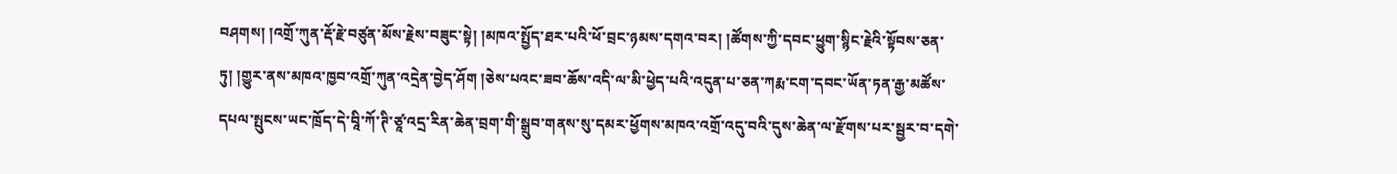བཤགས། །འགྲོ་ཀུན་རྡོ་རྗེ་བཙུན་མོས་རྗེས་བཟུང་སྟེ། །མཁའ་སྤྱོད་ཐར་པའི་ཕོ་བྲང་ཉམས་དགའ་བར། །ཚོགས་ཀྱི་དབང་ཕྱུག་སྙིང་རྗེའི་སྟོབས་ཅན་ཏུ། །གྱུར་ནས་མཁའ་ཁྱབ་འགྲོ་ཀུན་འདྲེན་བྱེད་ཤོག །ཅེས་པའང་ཟབ་ཆོས་འདི་ལ་མི་ཕྱེད་པའི་འདུན་པ་ཅན་ཀརྨ་ངག་དབང་ཡོན་ཏན་རྒྱ་མཚོས་དཔལ་སྤུངས་ཡང་ཁྲོད་དེ་བཱི་ཀོ་ཊི་ཙཱ་འདྲ་རིན་ཆེན་བྲག་གི་སྒྲུབ་གནས་སུ་དམར་ཕྱོགས་མཁའ་འགྲོ་འདུ་བའི་དུས་ཆེན་ལ་རྫོགས་པར་སྦྱར་བ་དགེ་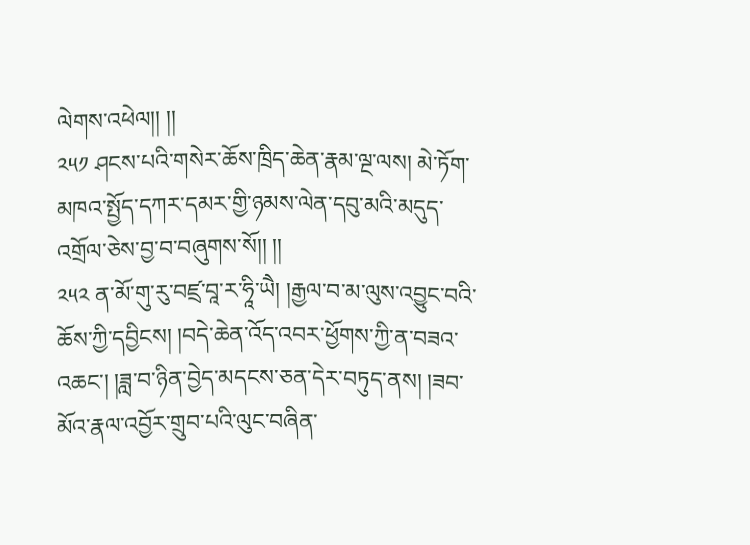ལེགས་འཕེལ།། །།
༢༥༡ ཤངས་པའི་གསེར་ཆོས་ཁྲིད་ཆེན་རྣམ་ལྔ་ལས། མེ་ཏོག་མཁའ་སྤྱོད་དཀར་དམར་གྱི་ཉམས་ལེན་དབུ་མའི་མདུད་འགྲོལ་ཅེས་བྱ་བ་བཞུགས་སོ།། །།
༢༥༢ ན་མོ་གུ་རུ་བཛྲ་བཱ་ར་ཧཱི་ཡཻ། །རྒྱལ་བ་མ་ལུས་འབྱུང་བའི་ཆོས་ཀྱི་དབྱིངས། །བདེ་ཆེན་འོད་འབར་ཕྱོགས་ཀྱི་ན་བཟའ་འཆང་། །ཟླ་བ་ཉིན་བྱེད་མདངས་ཅན་དེར་བཏུད་ནས། །ཟབ་མོའ་རྣལ་འབྱོར་གྲུབ་པའི་ལུང་བཞིན་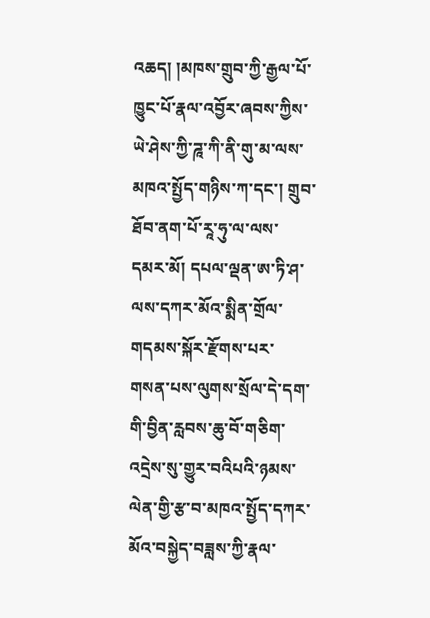འཆད། །མཁས་གྲུབ་ཀྱི་རྒྱལ་པོ་ཁྱུང་པོ་རྣལ་འབྱོར་ཞབས་ཀྱིས་ཡེ་ཤེས་ཀྱི་ཌཱ་ཀི་ནི་གུ་མ་ལས་མཁའ་སྤྱོད་གཉིས་ཀ་དང་། གྲུབ་ཐོབ་ནག་པོ་རཱ་ཧུ་ལ་ལས་དམར་མོ། དཔལ་ལྡན་ཨ་ཏི་ཤ་ལས་དཀར་མོའ་སྨིན་གྲོལ་གདམས་སྐོར་རྫོགས་པར་གསན་པས་ལུགས་སྲོལ་དེ་དག་གི་བྱིན་རླབས་ཆུ་བོ་གཅིག་འདྲེས་སུ་གྱུར་བའིཔའི་ཉམས་ལེན་གྱི་རྩ་བ་མཁའ་སྤྱོད་དཀར་མོའ་བསྐྱེད་བཟླས་ཀྱི་རྣལ་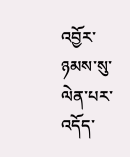འབྱོར་ཉམས་སུ་ལེན་པར་འདོད་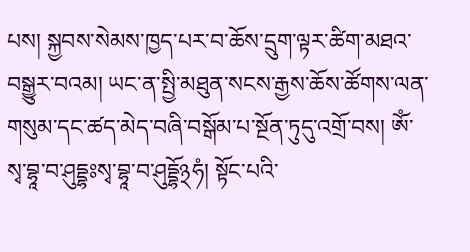པས། སྐྱབས་སེམས་ཁྱད་པར་བ་ཆོས་དྲུག་ལྟར་ཚིག་མཐའ་བསྒྱུར་བའམ། ཡང་ན་སྤྱི་མཐུན་སངས་རྒྱས་ཆོས་ཚོགས་ལན་གསུམ་དང་ཚད་མེད་བཞི་བསྒོམ་པ་སྔོན་ཏུདུ་འགྲོ་བས། ༀ་སྭ་བྷཱ་བ་ཤུདྡྷཿསྭ་བྷཱ་བ་ཤུདྡྷོ྅ཧཾ། སྟོང་པའི་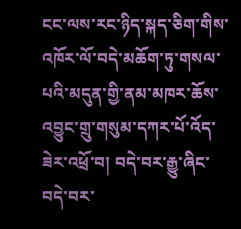ངང་ལས་རང་ཉིད་སྐད་ཅིག་གིས་འཁོར་ལོ་བདེ་མཆོག་ཏུ་གསལ་པའི་མདུན་གྱི་ནམ་མཁར་ཆོས་འབྱུང་གྲུ་གསུམ་དཀར་པོ་འོད་ཟེར་འཕྲོ་བ། བདེ་བར་རྒྱུ་ཞིང་བདེ་བར་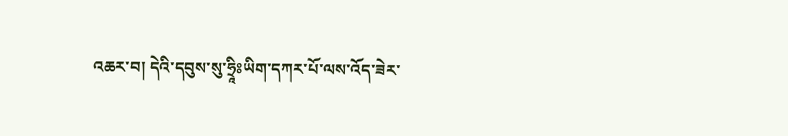འཆར་བ། དེའི་དབུས་སུ་ཧྲཱིཿཡིག་དཀར་པོ་ལས་འོད་ཟེར་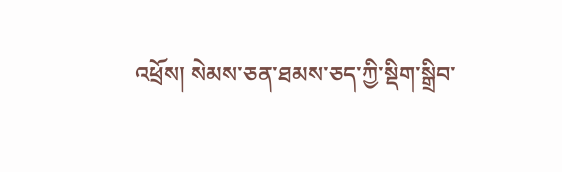འཕྲོས། སེམས་ཅན་ཐམས་ཅད་ཀྱི་སྡིག་སྒྲིབ་